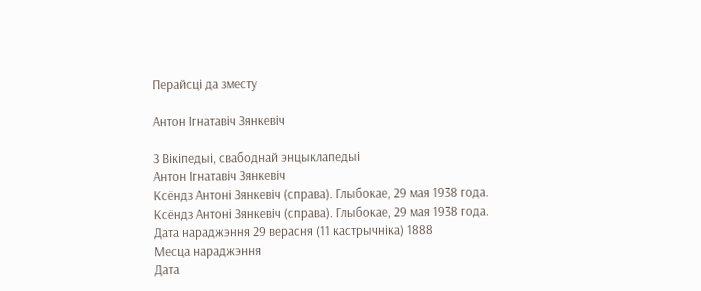Перайсці да зместу

Антон Ігнатавіч Зянкевіч

З Вікіпедыі, свабоднай энцыклапедыі
Антон Ігнатавіч Зянкевіч
Ксёндз Антоні Зянкевіч (справа). Глыбокае, 29 мая 1938 года.
Ксёндз Антоні Зянкевіч (справа). Глыбокае, 29 мая 1938 года.
Дата нараджэння 29 верасня (11 кастрычніка) 1888
Месца нараджэння
Дата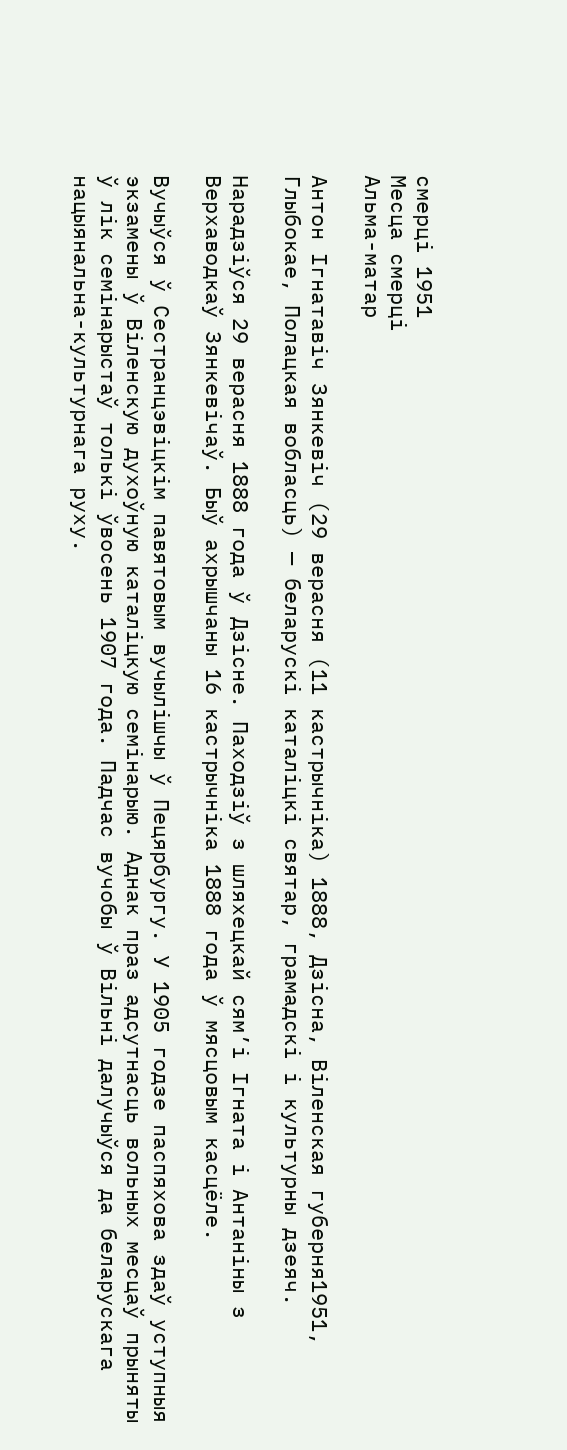смерці 1951
Месца смерці
Альма-матар

Антон Ігнатавіч Зянкевіч (29 верасня (11 кастрычніка) 1888, Дзісна, Віленская губерня1951, Глыбокае, Полацкая вобласць) — беларускі каталіцкі святар, грамадскі і культурны дзеяч.

Нарадзіўся 29 верасня 1888 года ў Дзісне. Паходзіў з шляхецкай сям’і Ігната і Антаніны з Верхаводкаў Зянкевічаў. Быў ахрышчаны 16 кастрычніка 1888 года ў мясцовым касцёле.

Вучыўся ў Сестранцэвіцкім павятовым вучылішчы ў Пецярбургу. У 1905 годзе паспяхова здаў уступныя экзамены ў Віленскую духоўную каталіцкую семінарыю. Аднак праз адсутнасць вольных месцаў прыняты ў лік семінарыстаў толькі ўвосень 1907 года. Падчас вучобы ў Вільні далучыўся да беларускага нацыянальна-культурнага руху.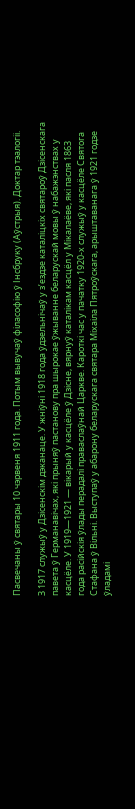Пасвечаны ў святары 10 чэрвеня 1911 года. Потым вывучаў філасофію ў Інсбруку (Аўстрыя). Доктар тэалогіі.

З 1917 служыў у Дзісенскім дэканаце. У жніўні 1918 года ўдзельнічаў у з’ездзе каталіцкіх святароў Дзісенскага павета ў Германавічах, які прыняў пастанову пра шырокае ўжыванне беларускай мовы ў набажэнствах у касцёле. У 1919—1921 — вікарый у касцёле ў Дзісне, вярнуў каталікам касцёл у Мікалаёве, які пасля 1863 года расійскія ўлады перадалі праваслаўнай Царкве. Кароткі час у пачатку 1920-х служыў у касцёле Святога Стафана ў Вільні. Выступаў у абарону беларускага святара Міхаіла Пятроўскага, арыштаванага ў 1921 годзе ўладамі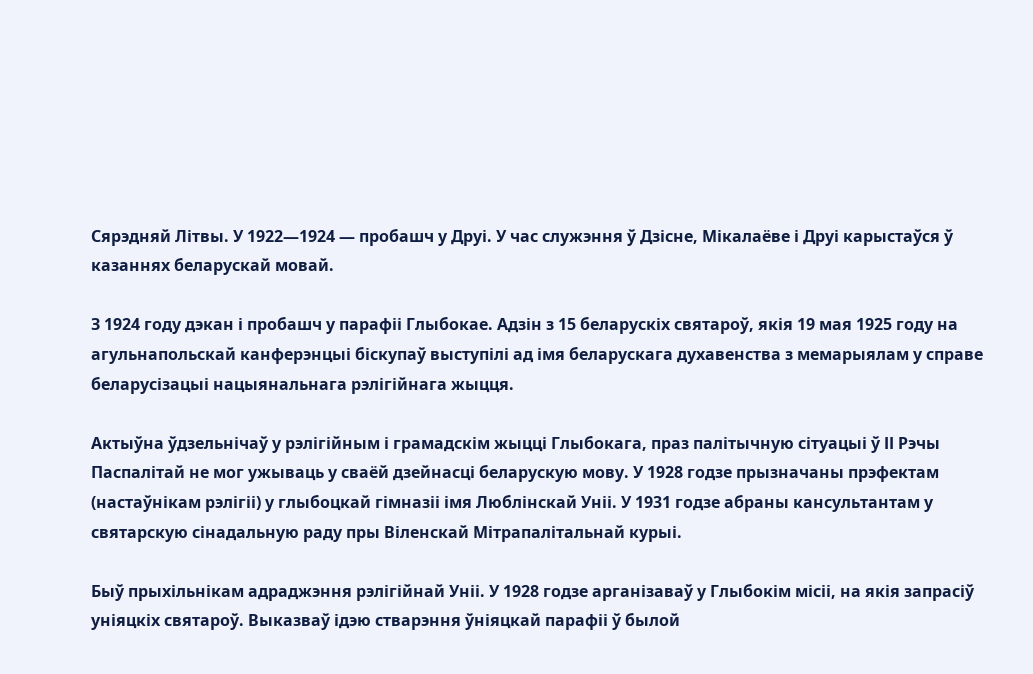Сярэдняй Літвы. У 1922—1924 — пробашч у Друі. У час служэння ў Дзісне, Мікалаёве і Друі карыстаўся ў казаннях беларускай мовай.

З 1924 году дэкан і пробашч у парафіі Глыбокае. Адзін з 15 беларускіх святароў, якія 19 мая 1925 году на агульнапольскай канферэнцыі біскупаў выступілі ад імя беларускага духавенства з мемарыялам у справе беларусізацыі нацыянальнага рэлігійнага жыцця.

Актыўна ўдзельнічаў у рэлігійным і грамадскім жыцці Глыбокага, праз палітычную сітуацыі ў ІІ Рэчы Паспалітай не мог ужываць у сваёй дзейнасці беларускую мову. У 1928 годзе прызначаны прэфектам (настаўнікам рэлігіі) у глыбоцкай гімназіі імя Люблінскай Уніі. У 1931 годзе абраны кансультантам у святарскую сінадальную раду пры Віленскай Мітрапалітальнай курыі.

Быў прыхільнікам адраджэння рэлігійнай Уніі. У 1928 годзе арганізаваў у Глыбокім місіі, на якія запрасіў уніяцкіх святароў. Выказваў ідэю стварэння ўніяцкай парафіі ў былой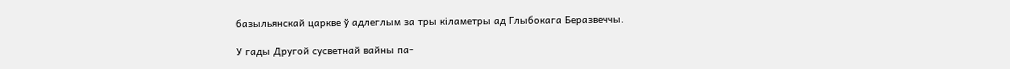базыльянскай царкве ў адлеглым за тры кіламетры ад Глыбокага Беразвеччы.

У гады Другой сусветнай вайны па-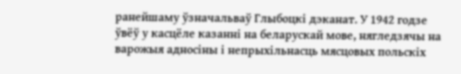ранейшаму ўзначальваў Глыбоцкі дэканат. У 1942 годзе ўвёў у касцёле казанні на беларускай мове, нягледзячы на варожыя адносіны і непрыхільнасць мясцовых польскіх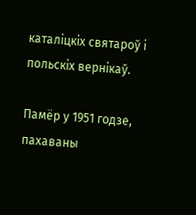каталіцкіх святароў і польскіх вернікаў.

Памёр у 1951 годзе, пахаваны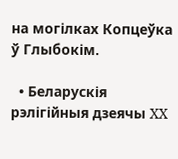на могілках Копцеўка ў Глыбокім.

  • Беларускія рэлігійныя дзеячы XX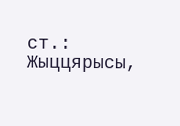ст.: Жыццярысы,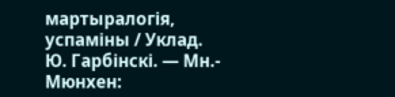мартыралогія, успаміны / Уклад. Ю. Гарбінскі. — Мн.- Мюнхен: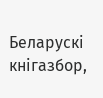Беларускі кнігазбор,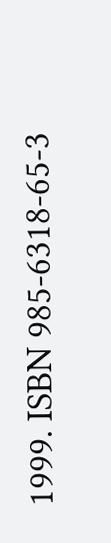1999. ISBN 985-6318-65-3